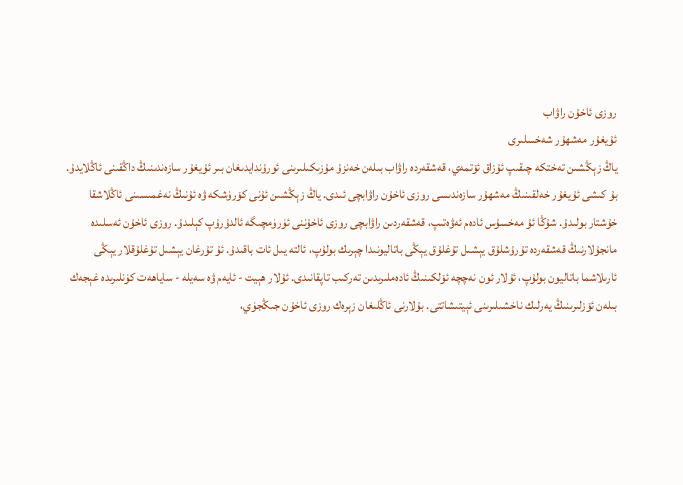روزى ئاخۇن راۋاب
ئۇيغۇر مەشھۇر شەخسلىرى
ياڭ زېڭشىن تەختكە چىقىپ ئۇزاق ئۆتمەي، قەشقەردە راۋاب بىلەن خەنزۇ مۇزىكىلىرىنى ئورۇندايدىغان بىر ئۇيغۇر سازەندىنىڭ داڭقىنى ئاڭلايدۇ. بۇ كىشى ئۇيغۇر خەلقىنىڭ مەشھۇر سازەندىسى روزى ئاخۇن راۋابچى ئىدى. ياڭ زېڭشىن ئۇنى كۆرۈشكە ۋە ئۇنىڭ نەغمىسىنى ئاڭلاشقا خۇشتار بولىدۇ. شۇڭا ئۇ مەخسۇس ئادەم ئەۋەتىپ، قەشقەردىن راۋابچى روزى ئاخۇننى ئۈرۈمچىگە ئالدۇرۇپ كېلىدۇ. روزى ئاخۇن ئەسلىدە مانجۇلارنىڭ قەشقەردە تۇرۇشلۇق يېشىل تۇغلۇق يېڭى باتاليونىدا چېرىك بولۇپ، ئالتە يىل ئات باقىدۇ. ئۇ تۇرغان يېشىل تۇغلۇقلار يېڭى ئارىلاشما باتاليون بولۇپ، ئۇلار ئون نەچچە ئۆلكىنىڭ ئادەملىرىدىن تەركىب تاپقانىدى. ئۇلار ھېيت - ئايەم ۋە سەيلە - ساياھەت كۈنلىرىدە غېجەك بىلەن ئۆزلىرىنىڭ يەرلىك ناخشىلىرىنى ئېيتىشاتتى. بۇلارنى ئاڭلىغان زېرەك روزى ئاخۇن جىڭجۈي،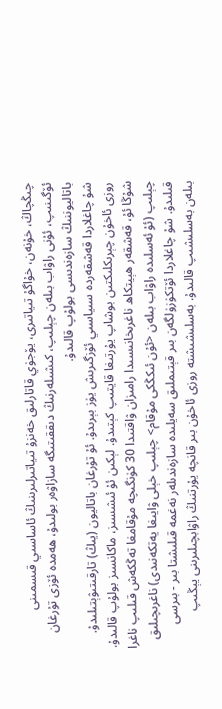چىڭچاڭ، خۇنەن، خۇاگۇ تىياتىرى، يۆجۈي قاتارلىق خەنزۇ تىياتىرلىرىنىڭ ئاساسىي قىسمىنى ئۆگىنىپ، ئۇنى راۋاب بىلەن چېلىپ، كىشىلەرنىڭ دىققىتىگە سازاۋەر بولىدۇ، ھەمدە ئۆزى تۇرغان باتاليوننىڭ سازەندىسى بولۇپ قالىدۇ.
شۇ چاغلاردا قەشقەردە سىياسىي ئۆزگىرىش يۈز بېرىدۇ. ئۇ تۇرغان باتاليون (يىڭ) تارقىتىۋېتىلىدۇ. روزى ئاخۇن چېرىكلىكتىن بوشاپ يۇرتىغا قايتىپ كېتىدۇ. لېكىن ئۇ ئىشسىز، ماكانسىز بولۇپ قالىدۇ. شۇڭا ئۇ، قەشقەر ھېيتكاھ ناغرىخانىسىدا رامىزان ۋاقتىدا 30 كۈنگىچە مۇقامغا تەڭكەش قىلىپ ناغرا چېلىپ (ئۇ ئەسلىدە راۋاب بىلەن <ئۇن ئىكڭكى مۇقام> چېلىپ خېلى ۋايىغا يەتكەنىدى) ناغرىچىلىق قىلىدۇ. شۇ چاغلاردا ئۆتكۈزۈلگەن بىر قېتىملىق سەيلىدە سازەندىلەر نەغمە قىلىشتا بىر - بىرسى بىلەن بەسلىشىپ قالىدۇ. بەسلىشىشتە روزى ئاخۇن بىر قانچە يۇرتنىڭ راۋابچىلىرىنى يېڭىپ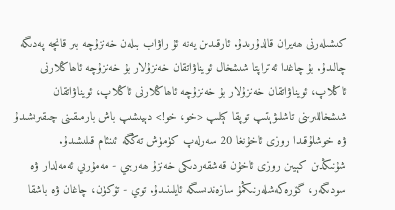كىشىلەرنى ھەيران قالدۇرىدۇ. ئارقىدىن يەنە ئۇ راۋاب بىلەن خەنزۇچە بىر قانچە پەدىگە چالىدۇ. بۇ چاغدا ئەتراپتا شىشخال ئويناۋاتقان خەنزۇلار بۇ خەنزۇچە ئاھاڭلارنى ئاڭلاپ، ئويناۋاتقان خەنزۇلار بۇ خەنزۇچە ئاھاڭلارنى ئاڭلاپ، ئويناۋاتقان شىشخاللىرىنى تاشلىۋېتىپ توپقا كېلىپ <خو، خو!> دېيىشىپ باش بارمىقىنى چىقىرىشىدۇ ۋە خوشلۇقىدا روزى ئاخۇنغا 20 سەرلەپ كۈمۈش تەڭگە ئىنئام قىلىشىدۇ.
شۇنىڭدىن كېيىن روزى ئاخۇن قەشقەردىكى خەنزۇ ھەربىي - مەمۇرىي ئەمەلدار ۋە سودىگەر، گۆرەكەشلەرنىڭمۇ سازەندىسىگە ئايلىنىدۇ. توي - تۆكۈن، چاغان ۋە باشقا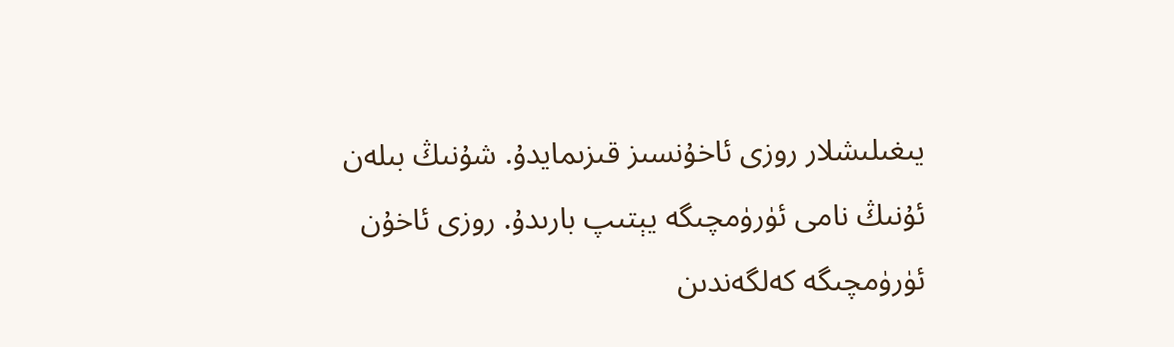يىغىلىشلار روزى ئاخۇنسىز قىزىمايدۇ. شۇنىڭ بىلەن ئۇنىڭ نامى ئۈرۈمچىگە يېتىپ بارىدۇ. روزى ئاخۇن ئۈرۈمچىگە كەلگەندىن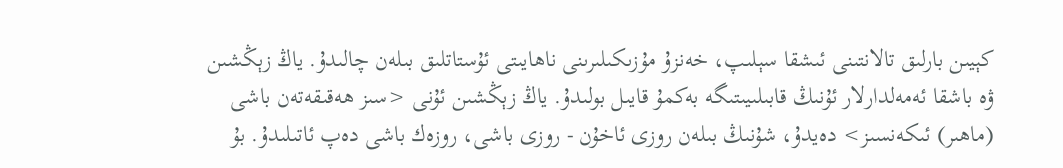كېيىن بارلىق تالانتىنى ئىشقا سېلىپ، خەنزۇ مۇزىكىلىرىنى ناھايىتى ئۇستاتلىق بىلەن چالىدۇ. ياڭ زېڭشىن ۋە باشقا ئەمەلدارلار ئۇنىڭ قابىلىيىتىگە بەكمۇ قايىل بولىدۇ. ياڭ زېڭشىن ئۇنى <سىز ھەقىقەتەن باشى (ماھىر) ئىكەنسىز> دەيدۇ، شۇنىڭ بىلەن روزى ئاخۇن - روزى باشى، روزەك باشى دەپ ئاتىلىدۇ. بۇ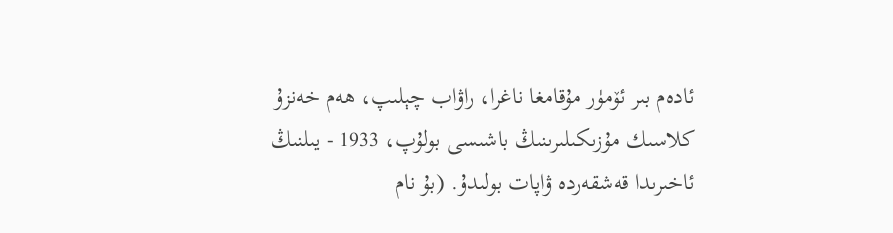ئادەم بىر ئۆمۈر مۇقامغا ناغرا، راۋاب چېلىپ، ھەم خەنزۇ كلاسىك مۇزىكىلىرىنىڭ باشىسى بولۇپ، 1933 - يىلنىڭ ئاخىرىدا قەشقەردە ۋاپات بولىدۇ. (بۇ نام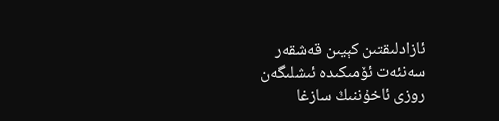ئازادلىقتىن كېيىن قەشقەر سەنئەت ئۆمىكىدە ئىشلىگەن روزى ئاخۇننىڭ سازغا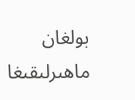بولغان ماھىرلىقىغا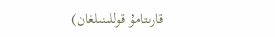قارىتامۇ قوللىنىلغان)